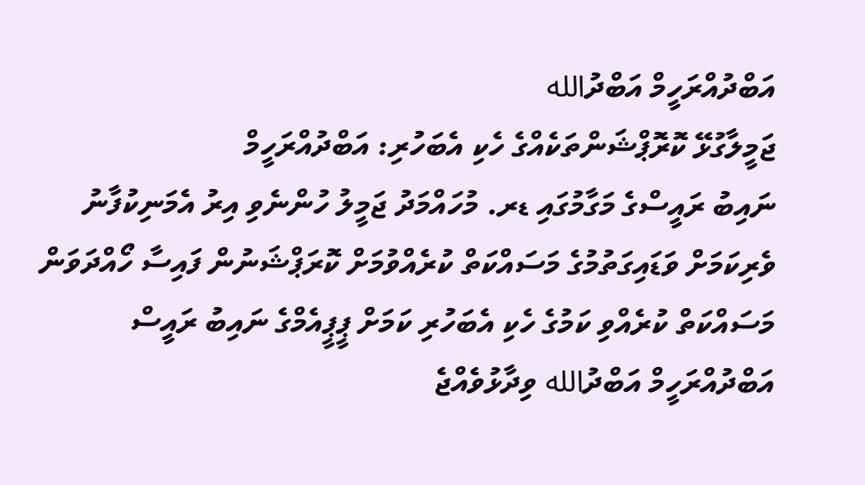އަބްދުއްރަހީމް އަބްދުالله
ޖަމީލާގުޅޭ ކޮރޮޕްޝަންތަކެއްގެ ހެކި އެބަހުރި: އަބްދުއްރަހީމް
ނައިބު ރައީސްގެ މަގާމުގައި ޑރ. މުހައްމަދު ޖަމީލު ހުންނެވި އިރު އެމަނިކުފާނު ވެރިކަމަށް ވަޑައިގަތުމުގެ މަސައްކަތް ކުރެއްވުމަށް ކޮރަޕްޝަނުން ފައިސާ ހޯއްދަވަން މަސައްކަތް ކުރެއްވި ކަމުގެ ހެކި އެބަހުރި ކަމަށް ޕީޕީއެމްގެ ނައިބު ރައީސް އަބްދުއްރަހީމް އަބްދުالله ވިދާޅުވެއްޖެ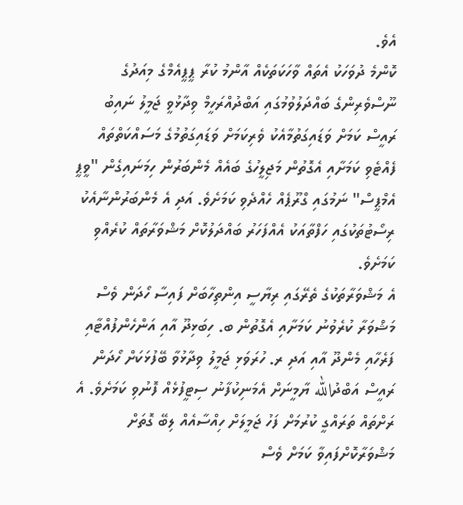އެވެ.
ކޮންމެ ދުވަހަކު އެތައް ވާހަކަތަކެއް އާންމު ކުރާ ޕީޕީއެމްގެ މިއަދުގެ ނޫސްވެރިންގެ ބައްދަލުވުމުގައި އަބްދުއްރަހީމް ވިދާޅުވީ ޖަމީލު ނައިބު ރައީސް ކަމަށް ވަޑައިގަތުމާއެކު ވެރިކަމަށް ވަޑައިގަތުމުގެ މަސައްކަތްތައް ފެއްޓެވި ކަމަށާއި އެގޮތުން މަޖިލީހުގެ ބައެއް މެންބަރުން ހިމަނައިގެން "ވީޕީ އެމްޕީސް" ނަމުގައި ގްރޫޕެއް ހެއްދެވި ކަމަށެވެ. އަދި އެ މެންބަރުންނާއެކު ރިސޯޓުތަކުގައި ހަފްތާއަކު އެއްފަހަރު ބައްދަލުކޮށް މަޝްވަރާތައް ކުރެއްވި ކަމަށެވެ.
އެ މަޝްވަރާތަކުގެ ތެރޭގައި ރިޔާސީ އިންތިހާބަށް ފައިސާ ހޯދަން ވެސް މަޝްވަރާ ކުރެވުނު ކަމަށާއި އެގޮތުން ބ. ހިބަޅިދޫ އާއި އަންހެންފުއްޓާއި ފަރެހާއި މެންދޫ އާއި އަދި ރ. ހުރަވަޅި ޖަމީލު ވިދާޅުވާ ބޭފުޅަކަށް ހޯދަން ރައީސް އަބްދުالله ޔާމީނަށް އެމަނިކުފާނު ސިޓީފުޅެއް ފޮނުވި ކަމަށެވެ. އެ ރަށްތައް ތަރައްގީ ކުރުމަށް ފަހު ޖަމީލަށް ހިއްސާއެއް ލިބޭ ގޮތަށް މަޝްވަރާކޮށްފައިވާ ކަމަށް ވެސް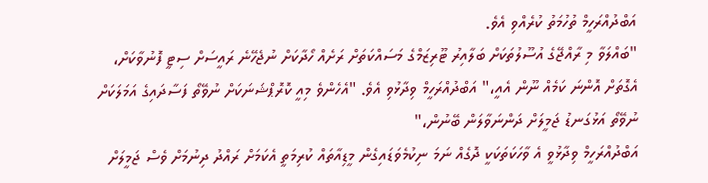އަބްދުއްރަހީމް ތުހުމަތު ކުރެއްވި އެވެ.
"ބައްލަވާ މި ރާއްޖޭގެ އުސޫލުތަކަށް ބަލާއިރު ޓޫރިޒަމްގެ މަސައްކަތަށް ރަށެއް ހޯދާކަށް ނުޖެހޭނެ ރައީސަށް ސިޓީ ފޮނުވާކަށް، އެގޮތަށް އޮންނަ ކަމެއް ނޫން އެއީ،" އަބްދުއްރަހީމް ވިދާޅުވި އެވެ. "އެހެންވެ މިއީ ކޮރޮޕްޝަނަކަށް ނުވޭތޯ ފަސާދައިގެ އަމަލަކަށް ނުވޭތޯ އަޅުގަނޑު ޖަމީލަށް ދަންނަވާލަން ބޭނުން،"
އަބްދުއްރަހީމް ވިދާޅުވީ އެ ވާހަކަތަކަކީ ދޮގެއް ނަމަ ނިކުމެވަޑައިގެން މީޑިއާތައް ކުރިމަތީ އެކަމަށް ރައްދު ދިނުމަށް ވެސް ޖަމީލަށް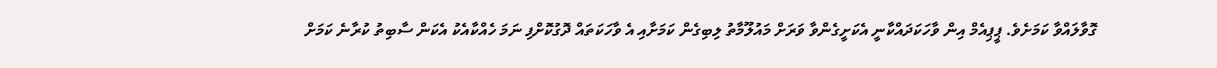ގޮވާލައްވާ ކަމަށެވެ. ޕީޕިއެމް އިން ވާހަކަދައްކާނީ އެކަށީގެންވާ ވަރަށް މައުލޫމާތު ލިބިގެން ކަމަށާއި އެ ވާހަކަތައް ދޮގުކޮށްފި ނަމަ ހެއްކާއެކު އެކަން ސާބިތު ކުރާނެ ކަމަށް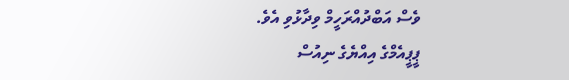ވެސް އަބްދުއްރަހީމް ވިދާޅުވި އެވެ.
ޕީޕީއެމްގެ އިއްޔެގެ ނިއުސް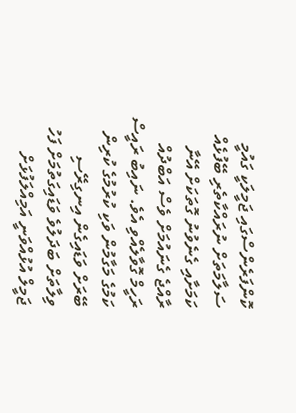ކޮންފަރެންސްގައި ޖަމީލަކީ ގައުމީ ސަލާމަތަށް ނުރައްކާތެރި ބޭފުޅެއް ކަމަށާއި ގެނެވުނު ގޮތަކަށް އޭނާ ރާއްޖެ ގެނައުމަށް ވެސް އަބްދުއް ރަހީމް ގޮވާލެއްވި އެވެ. ނައިބު ރައީސް ކަމުގެ މަގާމުން ވަކި ކުރުމުގެ ކުރިން ބޭރަށް ވަޑައިގެން އިނގިރޭސި ވިލާތަށް ބަދަލުވެ ވަޑައިގަތުމަށް ފަހު ޖަމީލް އުޅުއްވަނީ އަމިއްލަފުޅަށް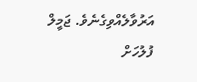އަރުވާލެއްވިގެނެވެ. ޖަމީލް ފުލުހަށް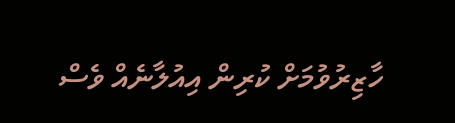ހާޒިރުވުމަށް ކުރިން އިއުލާނެއް ވެސް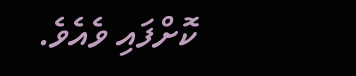ކޮށްފައި ވެއެވެ.